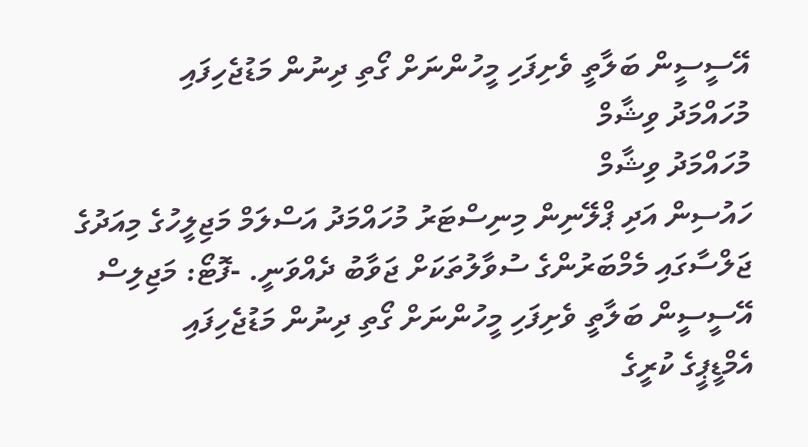އޭސީސީން ބަލާތީ ވެށިފަހި މީހުންނަށް ގޯތި ދިނުން މަޑުޖެހިފައި
މުހައްމަދު ވިޝާމް
މުހައްމަދު ވިޝާމް
ހައުސިން އަދި ޕްލޭނިން މިނިސްޓަރު މުހައްމަދު އަސްލަމް މަޖިލީހުގެ މިއަދުގެ ޖަލްސާގައި މެމްބަރުންގެ ސުވާލުތަކަށް ޖަވާބު ދެއްވަނީ. -ފޮޓޯ: މަޖިލިސް
އޭސީސީން ބަލާތީ ވެށިފަހި މީހުންނަށް ގޯތި ދިނުން މަޑުޖެހިފައި
އެމްޑީޕީގެ ކުރީގެ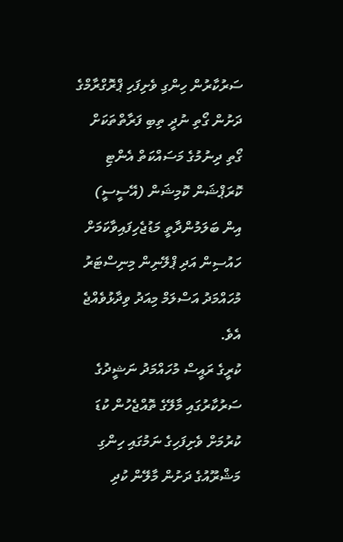ސަރުކާރުން ހިންގި ވެށިފަހި ޕްރޮގްރާމްގެ ދަށުން ގޯތި ނުދީ ތިބި ފަރާތްތަކަށް ގޯތި ދިނުމުގެ މަސައްކަތް އެންޓި ކޮރަޕްޝަން ކޮމިޝަން (އޭސީސީ) އިން ބަލަމުންދާތީ މަޑުޖެހިފައިވާކަމަށް ހައުސިން އަދި ޕްލޭނިން މިނިސްޓަރު މުހައްމަދު އަސްލަމް މިއަދު ވިދާޅުވެއްޖެ އެވެ.
ކުރީގެ ރައީސް މުހައްމަދު ނަޝީދުގެ ސަރުކާރުގައި މާލޭގެ ތޮއްޖެހުން ކުޑަ ކުރުމަށް ވެށިފަހިގެ ނަމުގައި ހިންގި މަޝްރޫއުގެ ދަށުން މާލޭން ކުދި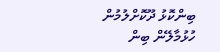ބިންކޮޅު ދޫކޮށްލުމުން ހުޅުމާލޭން ބިން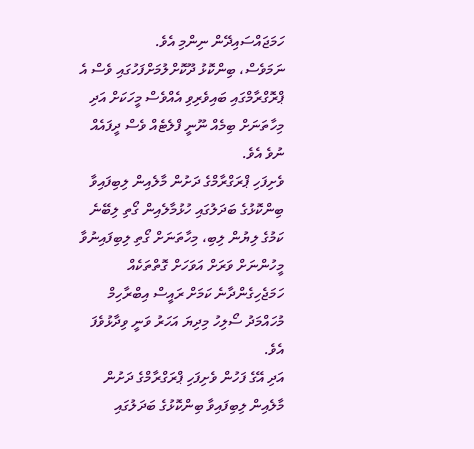ހަމަޖައްސައިދޭން ނިންމި އެވެ.
ނަމަވެސް، ބިންކޮޅު ދޫކޮށްލުމަށްފަހުގައި ވެސް އެ ޕްރޮގްރާމްގައި ބައިވެރިވި އެއްވެސް މީހަކަށް އަދި މިހާތަނަށް ބިމެއް ނޫނީ ފްލެޓެއް ވެސް ދީފައެއް ނުވެ އެވެ.
ވެށިފަހި ޕްރަގްރާމްގެ ދަށުން މާލެއިން ލިބިފައިވާ ބިންކޮޅުގެ ބަދަލުގައި ހުޅުމާލެއިން ގޯތި ލިބޭނެ ކަމުގެ ލިޔުން ލިބި، މިހާތަނަށް ގޯތި ލިބިފައިނުވާ މީހުންނަށް ވަރަށް އަވަހަށް ގޮތްތަކެއް ހަމަޖެހިގެންދާނެ ކަމަށް ރައީސް އިބްރާހިމް މުހައްމަދު ސޯލިހު މިދިޔަ އަހަރު ވަނީ ވިދާޅުވެފަ އެވެ.
އަދި އޭގެ ފަހުން ވެށިފަހި ޕްރަގްރާމްގެ ދަށުން މާލެއިން ލިބިފައިވާ ބިންކޮޅުގެ ބަދަލުގައި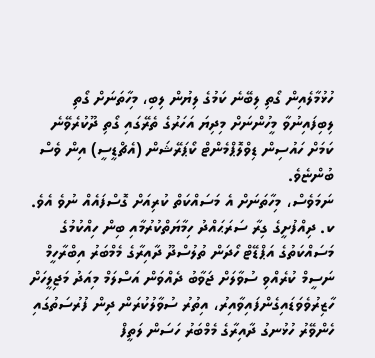ހުޅުމާލެއިން ގޯތި ލިބޭނެ ކަމުގެ ލިޔުން ލިބި، މިހާތަނަށް ގޯތި ލިބިފައިނުވާ މީހުންނަށް މިދިޔަ އަހަރުގެ ތެރޭގައި ގޯތި ދޫކުރެވޭނެ ކަމަށް ހައުސިން ޑިވްލޮޕްމެންޓް ކޯޕަރޭޝަން (އެޗްޑީސީ) އިން ވެސް ބުންޏެވެ.
ނަމަވެސް، މިހާތަނަށް އެ މަސައްކަތް ކުރިއަށް ގޮސްފައެއް ނުވެ އެވެ.
ކ. ދިއްފުށީގެ ގިރާ ސަރަޙައްދު ހިމާޔަތްކުރުމާއި ބިން ހިއްކުމުގެ މަސައްކަތުގެ އަޕްޑޭޓް ހޯދަން ތުލުސްދޫ ދާއިރާގެ މެމްބަރު އިބްރާހީމް ނަސީމް ކުރެއްވި ސުވާލަށް ޖަވާބު ދެއްވަން އަސްލަމް މިއަދު މަޖިލީހަށް ހާޒިރުވެވަޑައިގެންފައިވާއިރު، އިތުރު ސުވާލުކުރަން ދިން ފުރުސަތުގައި ހެންވޭރު ހުޅުނގު ދާއިރާގެ މެމްބަރު ހަސަން ލަތީފް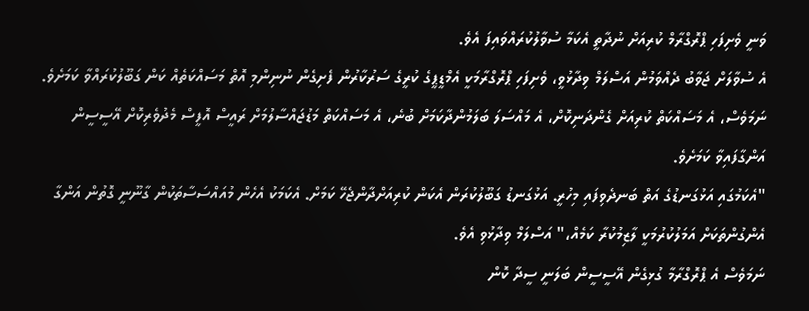ވަނީ ވެށިފަހި ޕްރޮގްރާމް ކުރިއަށް ނުދާތީ އެކަމާ ސުވާލުކުރައްވައިފަ އެވެ.
އެ ސުވާލަށް ޖަވާބު ދެއްވަމުން އަސްލަމް ވިދާޅުވީ، ވެށިފަހި ޕްރޮގްރާމަކީ އެމްޑީޕީގެ ކުރީގެ ސަރުކާރުން ފެށިގެން ނުނިންމި އޮތް މަސައްކަތެއް ކަން ގަބޫލުކުރައްވާ ކަމަށެވެ.
ނަމަވެސް، އެ މަސައްކަތް ކުރިއަށް ގެންދަނިކޮށް، އެ މައްސަލަ ބަލަމުންދާކަމަށް ބުނެ، އެ މަސައްކަތް މަޑުޖައްސާލުމަށް ރައީސް އޮފީސް މެދުވެރިކޮށް އޭސީސީން އަންގާފައިވާ ކަމަށެވެ.
"އެކަމުގައި އަޅުގަނޑުގެ އަތް ބަނދެވިފައި މިހުރީ. އަޅުގަނޑު ގަބޫލުކުރަން އެކަން ކުރިއަށްދާންޖެހޭ ކަމަށް. އެކަމަކު އެހެން މުއައްސަސާތަކުން ގާނޫނީ ގޮތުން އަންގާ އެންގުންތަކަށް އަމަލުކުރުމަކީ ލާޒިމުކުރާ ކަމެއް،" އަސްލަމް ވިދާޅުވި އެވެ.
ނަމަވެސް އެ ޕްރޮގްރާމާ ގުޅިގެން އޭސީސީން ބަލަނީ ސީދާ ކޮން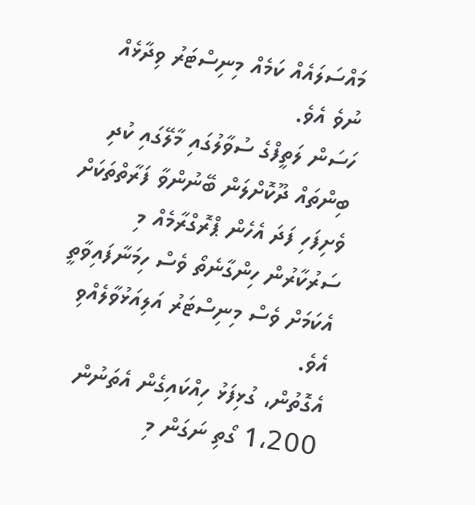މައްސަލައެއް ކަމެއް މިނިސްޓަރު ވިދާޅެއް ނުވެ އެވެ.
ހަސަން ލަތީފްގެ ސުވާލުގައި މާލޭގައި ކުދި ބިންތައް ދޫކޮށްލަން ބޭނުންވާ ފަރާތްތަކަށް ވެށިފަހި ފަދަ އެހެން ޕްރޮގްރާމެއް މި ސަރުކާރުން ހިންގާނެތޯ ވެސް ހިމަނާފައިވާތީ އެކަމަށް ވެސް މިނިސްޓަރު އަލިއަޅުވާލެއްވި އެވެ.
އެގޮތުން، ގުޅިފަޅު ހިއްކައިގެން އެތަނުން 1،200 ގޯތި ނަގަން މި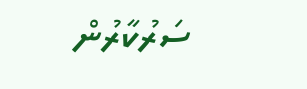ސަރުކާރުން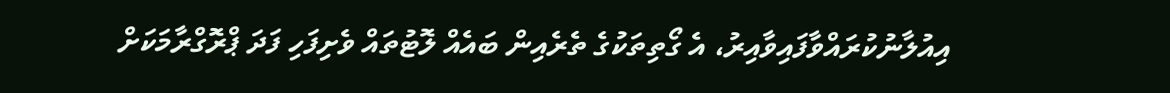އިއުލާނުކުރައްވާފައިވާއިރު، އެ ގޯތިތަކުގެ ތެރެއިން ބައެއް ލޮޓުތައް ވެށިފަހި ފަދަ ޕްރޮގްރާމަކަށް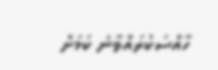ހާއްސަކުރައްވާނެ ކަމަށް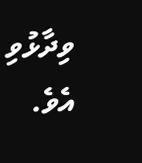ވިދާޅުވި އެވެ.